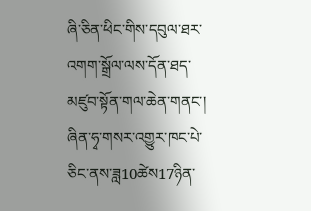ཞི་ཅིན་ཕིང་གིས་དབུལ་ཐར་འགག་སྒྲོལ་ལས་དོན་ཐད་མཛུབ་སྟོན་གལ་ཆེན་གནང་།
ཞིན་ཧྭ་གསར་འགྱུར་ཁང་པེ་ཅིང་ནས་ཟླ10ཚེས17ཉིན་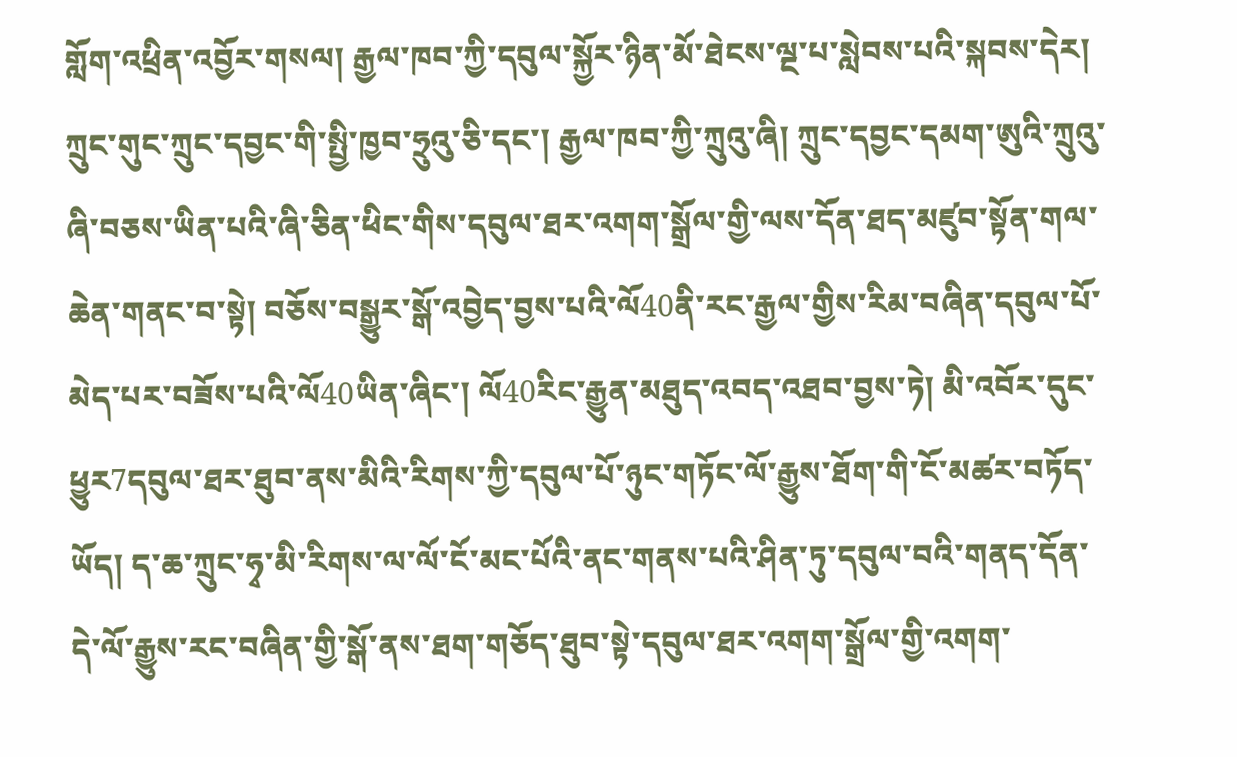གློག་འཕྲིན་འབྱོར་གསལ། རྒྱལ་ཁབ་ཀྱི་དབུལ་སྐྱོར་ཉིན་མོ་ཐེངས་ལྔ་པ་སླེབས་པའི་སྐབས་དེར། ཀྲུང་གུང་ཀྲུང་དབྱང་གི་སྤྱི་ཁྱབ་ཧྲུའུ་ཅི་དང་། རྒྱལ་ཁབ་ཀྱི་ཀྲུའུ་ཞི། ཀྲུང་དབྱང་དམག་ཨུའི་ཀྲུའུ་ཞི་བཅས་ཡིན་པའི་ཞི་ཅིན་ཕིང་གིས་དབུལ་ཐར་འགག་སྒྲོལ་གྱི་ལས་དོན་ཐད་མཛུབ་སྟོན་གལ་ཆེན་གནང་བ་སྟེ། བཅོས་བསྒྱུར་སྒོ་འབྱེད་བྱས་པའི་ལོ40ནི་རང་རྒྱལ་གྱིས་རིམ་བཞིན་དབུལ་པོ་མེད་པར་བཟོས་པའི་ལོ40ཡིན་ཞིང་། ལོ40རིང་རྒྱུན་མཐུད་འབད་འཐབ་བྱས་ཏེ། མི་འབོར་དུང་ཕྱུར7དབུལ་ཐར་ཐུབ་ནས་མིའི་རིགས་ཀྱི་དབུལ་པོ་ཉུང་གཏོང་ལོ་རྒྱུས་ཐོག་གི་ངོ་མཚར་བཏོད་ཡོད། ད་ཆ་ཀྲུང་ཧྭ་མི་རིགས་ལ་ལོ་ངོ་མང་པོའི་ནང་གནས་པའི་ཤིན་ཏུ་དབུལ་བའི་གནད་དོན་དེ་ལོ་རྒྱུས་རང་བཞིན་གྱི་སྒོ་ནས་ཐག་གཅོད་ཐུབ་སྟེ་དབུལ་ཐར་འགག་སྒྲོལ་གྱི་འགག་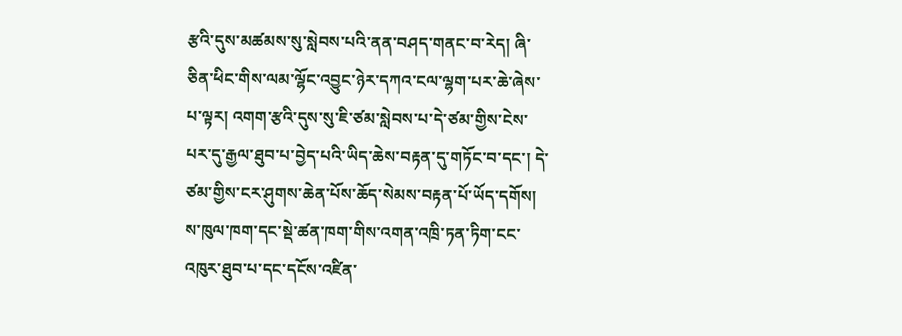རྩའི་དུས་མཚམས་སུ་སླེབས་པའི་ནན་བཤད་གནང་བ་རེད། ཞི་ཅིན་ཕིང་གིས་ལམ་ལྷོང་འབྱུང་ཉེར་དཀའ་ངལ་ལྷག་པར་ཆེ་ཞེས་པ་ལྟར། འགག་རྩའི་དུས་སུ་ཇི་ཙམ་སླེབས་པ་དེ་ཙམ་གྱིས་ངེས་པར་དུ་རྒྱལ་ཐུབ་པ་བྱེད་པའི་ཡིད་ཆེས་བརྟན་དུ་གཏོང་བ་དང་། དེ་ཙམ་གྱིས་ངར་ཤུགས་ཆེན་པོས་ཆོད་སེམས་བརྟན་པོ་ཡོད་དགོས། ས་ཁུལ་ཁག་དང་སྡེ་ཚན་ཁག་གིས་འགན་འཁྲི་ཏན་ཏིག་ངང་འཁུར་ཐུབ་པ་དང་དངོས་འཛིན་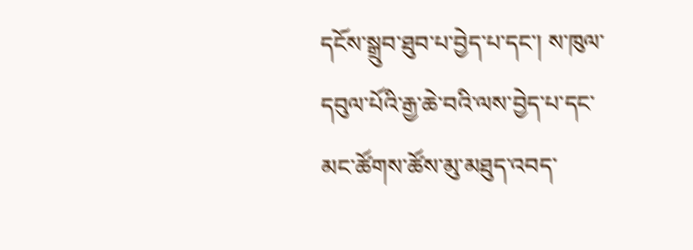དངོས་སྒྲུབ་ཐུབ་པ་བྱེད་པ་དང་། ས་ཁུལ་དབུལ་པོའི་རྒྱ་ཆེ་བའི་ལས་བྱེད་པ་དང་མང་ཚོགས་ཚོས་མུ་མཐུད་འབད་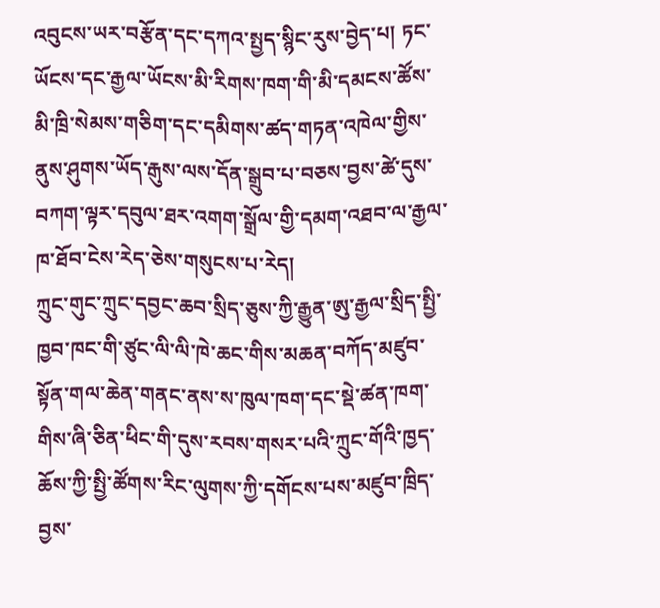འབུངས་ཡར་བརྩོན་དང་དཀའ་སྤྱད་སྙིང་རུས་བྱེད་པ། ཏང་ཡོངས་དང་རྒྱལ་ཡོངས་མི་རིགས་ཁག་གི་མི་དམངས་ཚོས་མི་ཁྲི་སེམས་གཅིག་དང་དམིགས་ཚད་གཏན་འཁེལ་གྱིས་ནུས་ཤུགས་ཡོད་རྒུས་ལས་དོན་སྒྲུབ་པ་བཅས་བྱས་ཚེ་དུས་བཀག་ལྟར་དབུལ་ཐར་འགག་སྒྲོལ་གྱི་དམག་འཐབ་ལ་རྒྱལ་ཁ་ཐོབ་ངེས་རེད་ཅེས་གསུངས་པ་རེད།
ཀྲུང་གུང་ཀྲུང་དབྱང་ཆབ་སྲིད་ཅུས་ཀྱི་རྒྱུན་ཨུ་རྒྱལ་སྲིད་སྤྱི་ཁྱབ་ཁང་གི་ཙུང་ལི་ལི་ཁེ་ཆང་གིས་མཆན་བཀོད་མཛུབ་སྟོན་གལ་ཆེན་གནང་ནས་ས་ཁུལ་ཁག་དང་སྡེ་ཚན་ཁག་གིས་ཞི་ཅིན་ཕིང་གི་དུས་རབས་གསར་པའི་ཀྲུང་གོའི་ཁྱད་ཆོས་ཀྱི་སྤྱི་ཚོགས་རིང་ལུགས་ཀྱི་དགོངས་པས་མཛུབ་ཁྲིད་བྱས་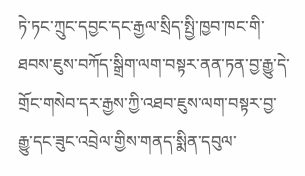ཏེ་ཏང་ཀྲུང་དབྱང་དང་རྒྱལ་སྲིད་སྤྱི་ཁྱབ་ཁང་གི་ཐབས་ཇུས་བཀོད་སྒྲིག་ལག་བསྟར་ནན་ཏན་བྱ་རྒྱུ་དེ་གྲོང་གསེབ་དར་རྒྱས་ཀྱི་འཐབ་ཇུས་ལག་བསྟར་བྱ་རྒྱུ་དང་ཟུང་འབྲེལ་གྱིས་གནད་སྨིན་དབུལ་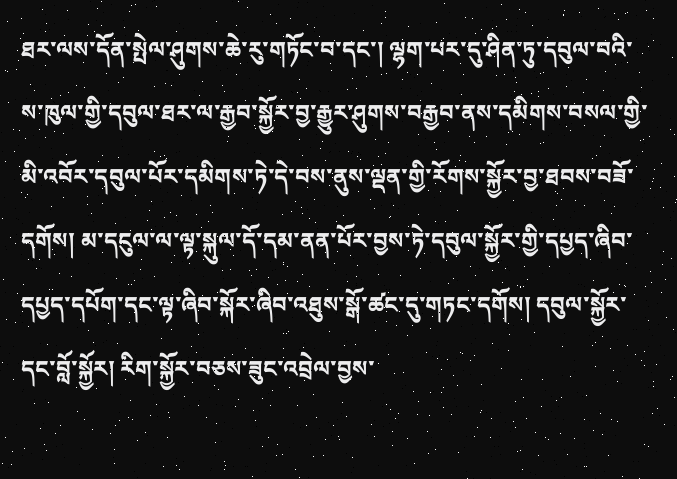ཐར་ལས་དོན་སྤེལ་ཤུགས་ཆེ་རུ་གཏོང་བ་དང་། ལྷག་པར་དུ་ཤིན་ཏུ་དབུལ་བའི་ས་ཁུལ་གྱི་དབུལ་ཐར་ལ་རྒྱབ་སྐྱོར་བྱ་རྒྱུར་ཤུགས་བརྒྱབ་ནས་དམིགས་བསལ་གྱི་མི་འབོར་དབུལ་པོར་དམིགས་ཏེ་དེ་བས་ནུས་ལྡན་གྱི་རོགས་སྐྱོར་བྱ་ཐབས་བཟོ་དགོས། མ་དངུལ་ལ་ལྟ་སྐུལ་དོ་དམ་ནན་པོར་བྱས་ཏེ་དབུལ་སྐྱོར་གྱི་དཔྱད་ཞིབ་དཔྱད་དཔོག་དང་ལྟ་ཞིབ་སྐོར་ཞིབ་འཐུས་སྒོ་ཚང་དུ་གཏང་དགོས། དབུལ་སྐྱོར་དང་བློ་སྐྱོར། རིག་སྐྱོར་བཅས་ཟུང་འབྲེལ་བྱས་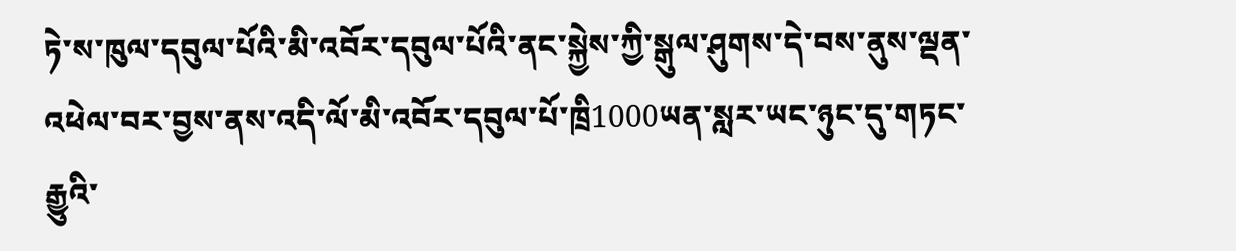ཏེ་ས་ཁུལ་དབུལ་པོའི་མི་འབོར་དབུལ་པོའི་ནང་སྐྱེས་ཀྱི་སྒུལ་ཤུགས་དེ་བས་ནུས་ལྡན་འཕེལ་བར་བྱས་ནས་འདི་ལོ་མི་འབོར་དབུལ་པོ་ཁྲི1000ཡན་སླར་ཡང་ཉུང་དུ་གཏང་རྒྱུའི་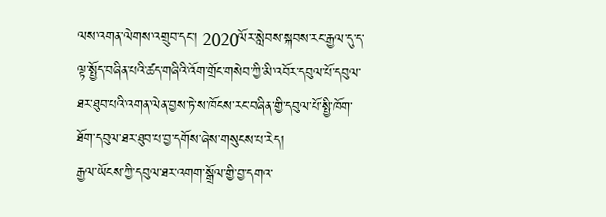ལས་འགན་ལེགས་འགྲུབ་དང་། 2020ལོར་སླེབས་སྐབས་རང་རྒྱལ་དུ་ད་ལྟ་སྤྱོད་བཞིན་པའི་ཚད་གཞིའི་འོག་གྲོང་གསེབ་ཀྱི་མི་འབོར་དབུལ་པོ་དབུལ་ཐར་ཐུབ་པའི་འགན་ལེན་བྱས་ཏེ་ས་ཁོངས་རང་བཞིན་གྱི་དབུལ་པོ་སྤྱི་ཁོག་ཐོག་དབུལ་ཐར་ཐུབ་པ་བྱ་དགོས་ཞེས་གསུངས་པ་རེད།
རྒྱལ་ཡོངས་ཀྱི་དབུལ་ཐར་འགག་སྒྲོལ་གྱི་བྱ་དགའ་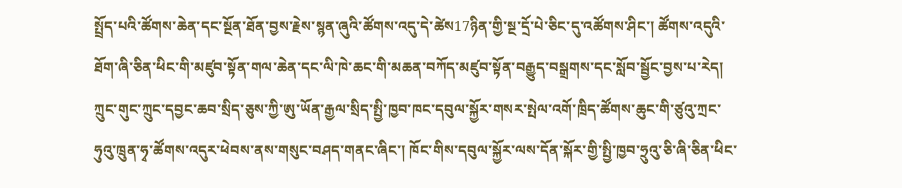སྤྲོད་པའི་ཚོགས་ཆེན་དང་སྔོན་ཐོན་བྱས་རྗེས་སྙན་ཞུའི་ཚོགས་འདུ་དེ་ཚེས17ཉིན་གྱི་སྔ་དྲོ་པེ་ཅིང་དུ་འཚོགས་ཤིང་། ཚོགས་འདུའི་ཐོག་ཞི་ཅིན་ཕིང་གི་མཛུབ་སྟོན་གལ་ཆེན་དང་ལི་ཁེ་ཆང་གི་མཆན་བཀོད་མཛུབ་སྟོན་བརྒྱུད་བསྒྲགས་དང་སློབ་སྦྱོང་བྱས་པ་རེད། ཀྲུང་གུང་ཀྲུང་དབྱང་ཆབ་སྲིད་ཅུས་ཀྱི་ཨུ་ཡོན་རྒྱལ་སྲིད་སྤྱི་ཁྱབ་ཁང་དབུལ་སྐྱོར་གསར་སྤེལ་འགོ་ཁྲིད་ཚོགས་ཆུང་གི་ཙུའུ་ཀྲང་ཧུའུ་ཁྲུན་ཧྭ་ཚོགས་འདུར་ཕེབས་ནས་གསུང་བཤད་གནང་ཞིང་། ཁོང་གིས་དབུལ་སྐྱོར་ལས་དོན་སྐོར་གྱི་སྤྱི་ཁྱབ་ཧྲུའུ་ཅི་ཞི་ཅིན་ཕིང་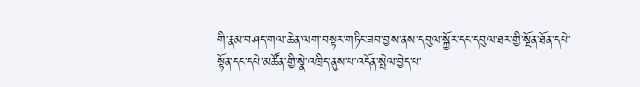གི་རྣམ་བཤད་གལ་ཆེན་ལག་བསྟར་གཏིང་ཟབ་བྱས་ནས་དབུལ་སྐྱོར་དང་དབུལ་ཐར་གྱི་སྔོན་ཐོན་དཔེ་སྟོན་དང་དཔེ་མཚོན་གྱི་སྣེ་འཁྲིད་ནུས་པ་འདོན་སྤེལ་བྱེད་པ་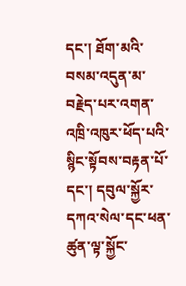དང་། ཐོག་མའི་བསམ་འདུན་མ་བརྗེད་པར་འགན་འཁྲི་འཁུར་ཕོད་པའི་སྙིང་སྟོབས་བརྟན་པོ་དང་། དབུལ་སྐྱོར་དཀའ་སེལ་དང་ཕན་ཚུན་ལྟ་སྐྱོང་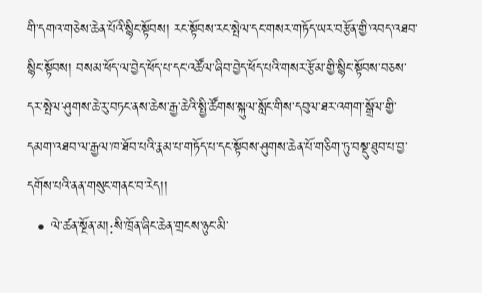གི་དགའ་གཅེས་ཆེན་པོའི་སྙིང་སྟོབས། རང་སྟོབས་རང་སྤེལ་དང་གསར་གཏོད་ཡར་བརྩོན་གྱི་འབད་འཐབ་སྙིང་སྟོབས། བསམ་ཕོད་ལ་བྱེད་ཕོད་པ་དང་འཚོལ་ཞིབ་བྱེད་ཕོད་པའི་གསར་རྩོམ་གྱི་སྙིང་སྟོབས་བཅས་དར་སྤེལ་ཤུགས་ཆེ་རུ་བཏང་ནས་ཆེས་རྒྱ་ཆེའི་སྤྱི་ཚོགས་སྐུལ་སློང་གིས་དབུལ་ཐར་འགག་སྒྲོལ་གྱི་དམག་འཐབ་ལ་རྒྱལ་ཁ་ཐོབ་པའི་རྣམ་པ་གཏོད་པ་དང་སྟོབས་ཤུགས་ཆེན་པོ་གཅིག་ཏུ་བསྡུ་ཐུབ་པ་བྱ་དགོས་པའི་ནན་གསུང་གནང་བ་རེད།།
  • ལེ་ཚན་སྔོན་མ།:སི་ཁྲོན་ཞིང་ཆེན་གྲངས་ཉུང་མི་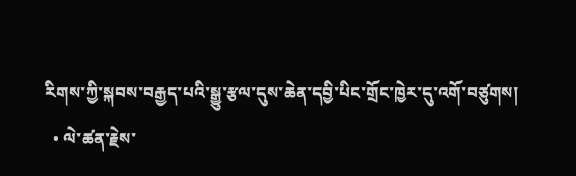རིགས་ཀྱི་སྐབས་བརྒྱད་པའི་སྒྱུ་རྩལ་དུས་ཆེན་དབྱི་པིང་གྲོང་ཁྱེར་དུ་འགོ་བཙུགས།
  • ལེ་ཚན་རྗེས་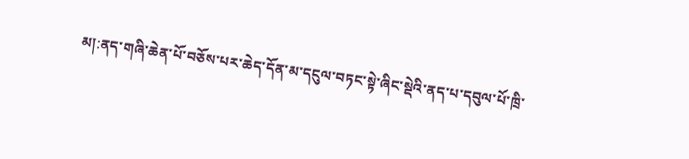མ།:ནད་གཞི་ཆེན་པོ་བཅོས་པར་ཆེད་དོན་མ་དངུལ་བཏང་སྟེ་ཞིང་སྡེའི་ནད་པ་དབུལ་པོ་ཁྲི་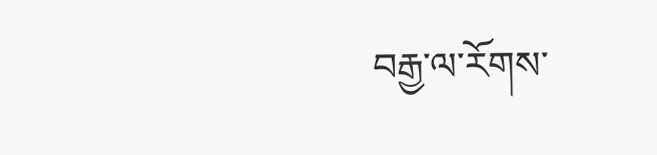བརྒྱ་ལ་རོགས་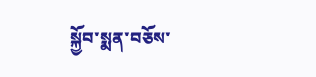སྐྱོབ་སྨན་བཅོས་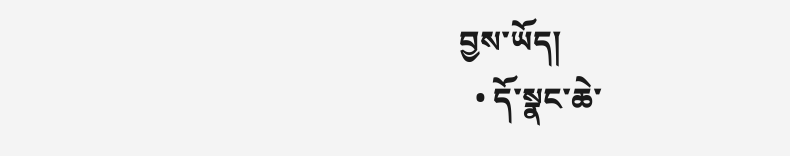བྱས་ཡོད།
  • དོ་སྣང་ཆེ་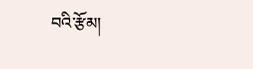བའི་རྩོམ།